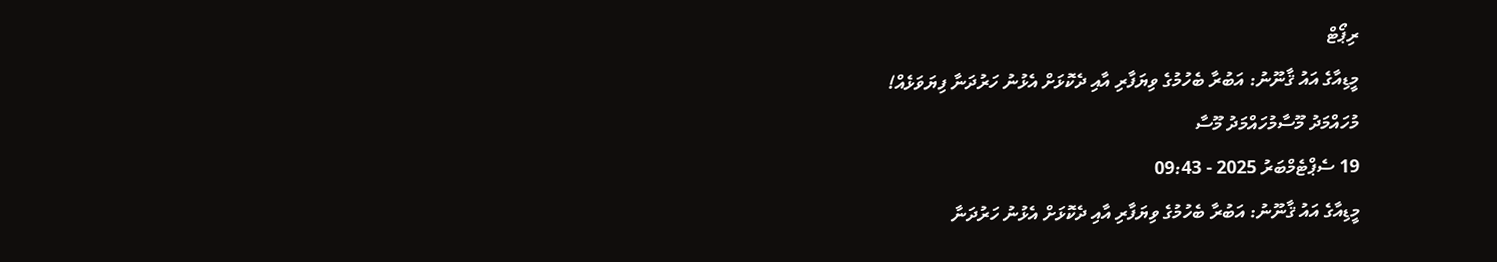ރިޕޯޓް
މީޑިއާގެ އައު ޤާނޫނު: އަބުރާ ބެހުމުގެ ވިޔަފާރި އާއި ދެކޮޅަށް އެޅުނު ހަރުދަނާ ފިޔަވަޅެއް!
މުހައްމަދު މޫސާމުހައްމަދު މޫސާ
19 ސެޕްޓެމްބަރު 2025 - 09:43
މީޑިއާގެ އައު ޤާނޫނު: އަބުރާ ބެހުމުގެ ވިޔަފާރި އާއި ދެކޮޅަށް އެޅުނު ހަރުދަނާ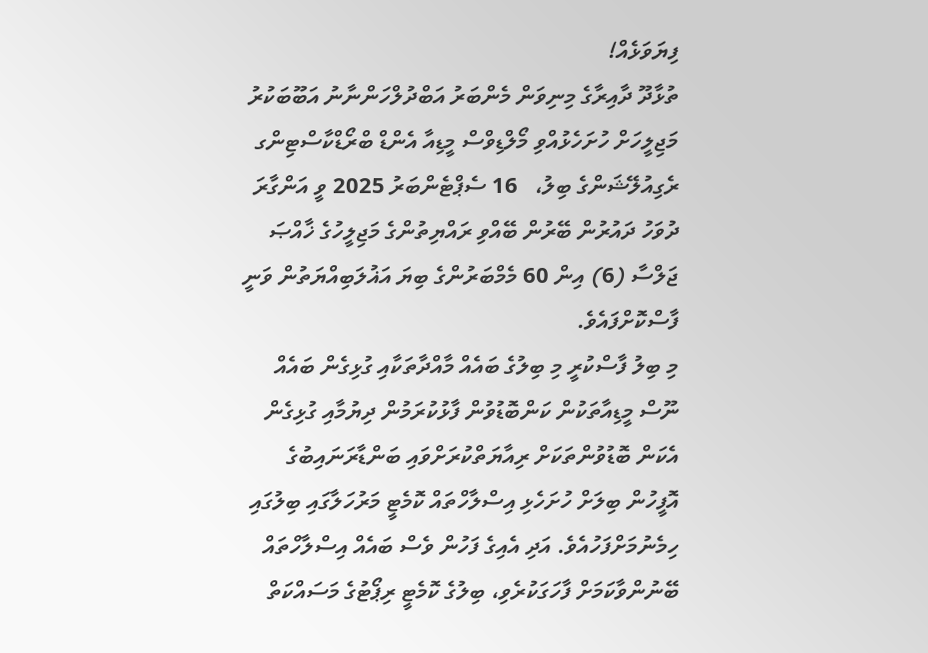ފިޔަވަޅެއް!
ތުޅާދޫ ދާއިރާގެ މިނިވަން މެންބަރު އަބްދުލްހަންނާނު އަބޫބަކުރު މަޖިލީހަށް ހުށަހެޅުއްވި މޯލްޑިވްސް މީޑިއާ އެންޑް ބްރޯޑްކާސްޓިންގ ރެގިއުލޭޝަންގެ ބިލު،   16 ސެޕްޓެންބަރު 2025 ވީ އަންގާރަ ދުވަހު ދައުރުން ބޭރުން ބޭއްވި ރައްޔިތުންގެ މަޖިލީހުގެ ޚާއްޞަ ޖަލްސާ (6) އިން 60 މެމްބަރުންގެ ބިޔަ އަޣުލަބިއްޔަތުން ވަނީ ފާސްކޮށްފައެވެ.
މި ބިލު ފާސްކުރީ މި ބިލުގެ ބައެއް މާއްދާތަކާއި ގުޅިގެން ބައެއް ނޫސް މީޑިއާތަކުން ކަންބޮޑުވުން ފާޅުކުރަމުން ދިޔުމާއި ގުޅިގެން އެކަން ބޮޑުވުންތަކަށް ރިއާޔަތްކުރަށްވައި ބަންޑާރަނައިބުގެ އޮފީހުން ބިލަށް ހުށަހެޅި އިސްލާހްތައް ކޮމެޓީ މަރުހަލާގައި ބިލުގައި ހިމެނުމަށްފަހުއެވެ. އަދި އެއިގެ ފަހުން ވެސް ބައެއް އިސްލާހްތައް ބޭނުންވާކަމަށް ފާހަގަކުރެވި، ބިލުގެ ކޮމެޓީ ރިޕޯޓުގެ މަސައްކަތް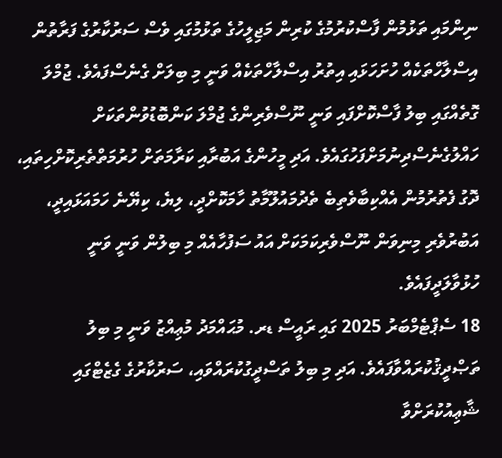ނިންމައި ތަޅުމުން ފާސްކުރުމުގެ ކުރިން މަޖިލީހުގެ ތަޅުމުގައި ވެސް ސަރުކާރުގެ ފަރާތުން އިސްލާހްތަކެއް ހުށަހަޅައި އިތުރު އިސްލާހްތަކެއް ވަނީ މި ބިލަށް ގެނެސްފައެވެ. ޖުމްލަ ގޮތެއްގައި ބިލު ފާސްކޮށްފައި ވަނީ ނޫސްވެރިންގެ ޖުމްލަ ކަންބޮޑުވުންތަކަށް ހައްލުގެނެސްދިނުމަށްފަހުގައެވެ. އަދި މީހުންގެ އަބުރާއި ކަރާމަތަށް ހުރުމަތްތެރިކޮށްހިތައި، ދޮގު ފެތުރުމުން އެއްކިބާވެތިބެ ތެދުމައުލޫމާތު ހާމަކޮށްދީ، ލިޔެ، ކިޔޭނެ ހަމައަޅައިދީ، އަބުރުވެރި މިނިވަން ނޫސްވެރިކަމަކަށް އައު ސަފުހާއެއް މި ބިލުން ވަނީ ވަނީ ހުޅުވާލަދީފައެވެ.
18 ސެޕްޓެމްބަރު 2025 ގައި ރައީސް ޑރ. މުޙައްމަދު މުޢިއްޒު ވަނީ މި ބިލު ތަޞްދީޤުކުރައްވާފައެވެ. އަދި މި ބިލު ތަސްދީގުކުރައްވައި، ސަރުކާރުގެ ގެޒެޓްގައި ޝާޢިއުކުރަށްވާ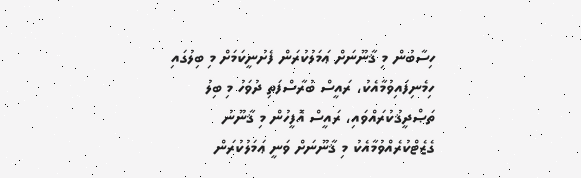ހިސާބުން މި ޤާނޫނަށް ޢަމަލުކުރަން ފެށުނީކަމަށް މި ބިލުގައި ހިމެނިފައިވުމާއެކު، ރައީސް ބުރާސްފަތި ދުވަހު މި ބިލު ތަޞްދީޤުކުރައްވައި، ރައީސް އޮފީހުން މި ޤާނޫނު ގެޒެޓްކުރެއްވުމާއެކު މި ޤާނޫނަށް ވަނީ ޢަމަލުކުރަން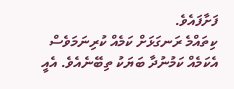ފަށާފައެވެ.
ކިތައްމެ ރަނގަޅަށް ކަމެއް ކުރިނަމަވެސް އެކަމެއް ކަމުނުދާ ބަޔަކު ތިބޭނެއެވެ. އެއީ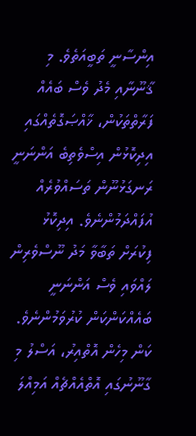އިންސާނީ ތަބީއަތެވެ. މި ޤާނޫނާއި މެދު ވެސް ބައެއް ފަރާތްތަކުން، ޚާއްޞަގޮތެއްގައި އިދިކޮޅުން އިސްވެތިބެ އަންނަނީ ރަނގަޅުނޫން ތަސައްވުރެއް އުފައްދަމުންނެވެ. އިދިކޮޅު ފިކުރަށް ތަބާވާ މަދު ނޫސްވެރިން ލައްވައި ވެސް އަންނަނީ ބައެއްކަންކަން ކުރުވަމުންނެވެ. ކަން މިހެން އޮތްއިރު، އަސްލު މި ގާނޫނުގައި އޮތްއެއްޗެއް އަމިއްލަ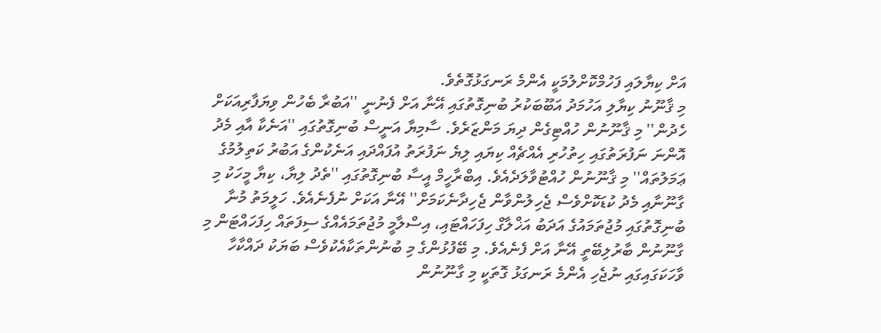އަށް ކިޔާލައި ފަހުމްކޮށްލުމަކީ އެންމެ ރަނގަޅުގޮތެވެ.
މި ޤާނޫނު ކިޔާލި އަހުމަދު އަބޫބަކުރު ބުނިގޮތުގައި އޭނާ އަށް ފެނުނީ ''އަބުރާ ބެހުން ވިޔަފާރިއަކަށް ހެދުން'' މި ޤާނޫނުން ހުއްޓިގެން ދިޔަ މަންޒަރެވެ. ސާމިޔާ އަނީސް ބުނިގޮތުގައި ''އަނެކާ އާއި މެދު އޮންނަ ނަފުރަތުގައި ހިތުހުރި އެއްޗެއް ކިޔައި ލިޔެ ނަފުރަތު އުފައްދައި އަނެކުންގެ އަބުރު ކަތިލުމުގެ ޢަމަލުތައް'' މި ޤާނޫނުން ހުއްޓުވާލަދެއެވެ. އިބްރާހީމް އީސާ ބުނިގޮތުގައި ''ތެދު ލިޔާ، ކިޔާ މީހަކު މި ގާނޫނާއި މެދު ކުޑަކޮށްވެސް ޖެހިލުންވާން ޖެހިދާނެކަމަށް'' އޭނާ އަކަށް ނުފެނެއެވެ. ހަލީމަތު މުނާ ބުނިގޮތުގައި މުޖުތަމައުގެ އަދަބު އަޚްލާގް ހިފަހައްޓައި، އިސްލާމީ މުޖުތަމައެއްގެ ސިފަތައް ހިފަހައްޓަން މި ގާނޫނުން ބާރުލިބޭތީ އޭނާ އަށް ފެނެއެވެ. މި ބޭފުޅުންގެ މި ބުނުންތަކާއެކުވެސް ބަޔަކު ދައްކާހާ ވާހަކަގައިގައި ނުޖެހި އެންމެ ރަނގަޅު ގޮތަކީ މި ގާނޫނުން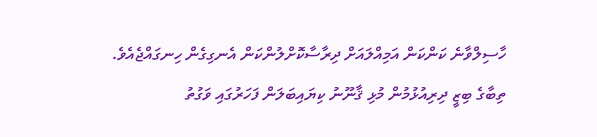ހާސިލްވާނެ ކަންކަން އަމިއްލައަށް ދިރާސާކޮށްލުންކަން އެނގިގެން ހިނގައްޖެއެވެ. ތިބާގެ ބިޒީ ދިރިއުޅުމުން މުޅި ޤާނޫނު ކިޔައިބަލަން ފަހަރުގައި ވަގުތު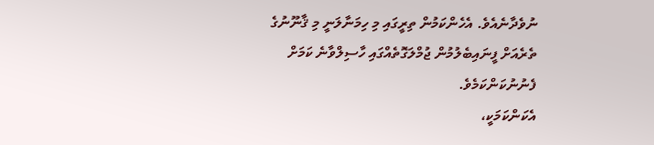ނުވެދާނެއެވެ. އެހެންކަމުން ތިރީގައި މި ހިމަނާލަނީ މި ޤާނޫނުގެ ތެރެއަށް ފީނައިބެލުމުން ޖުމްލަގޮތެއްގައި ހާސިލްވާނެ ކަމަށް ފެނުނުކަންކަމެވެ.
އެކަންކަމަކީ،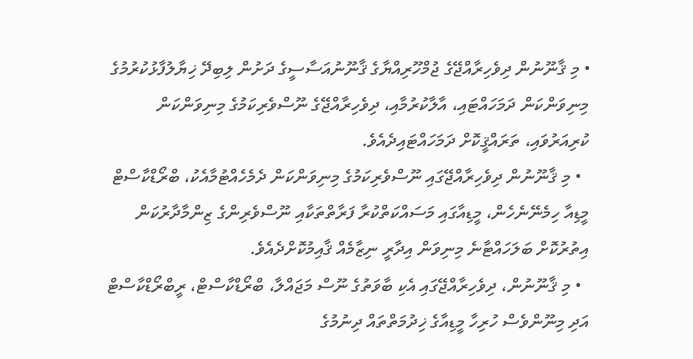• މި ޤާނޫނުން ދިވެހިރާއްޖޭގެ ޖުމްހޫރިއްޔާގެ ޤާނޫނުއަސާސީގެ ދަށުން ލިބިދޭ ޚިޔާލުފާޅުކުރުމުގެ މިނިވަންކަން ދަމަހައްޓައި، އާލާކުރުމާއި، ދިވެހިރާއްޖޭގެ ނޫސްވެރިކަމުގެ މިނިވަންކަން ކުރިއަރުވައި، ތަރައްޤީކޮށް ދަމަހައްޓައިދެއެވެ.
  • މި ޤާނޫނުން ދިވެހިރާއްޖޭގައި ނޫސްވެރިކަމުގެ މިނިވަންކަން ދެމެހެއްޓުމާއެކު، ބްރޯޑްކާސްޓް މީޑިއާ ހިމެނޭނެހެން، މީޑިއާގައި މަސައްކަތްކުރާ ފަރާތްތަކާއި ނޫސްވެރިންގެ ޒިންމާދާރުކަން އިތުރުކޮށް ބަލަހައްޓާނެ މިނިވަން އިދާރީ ނިޒާމެއް ޤާއިމުކޮށްދެއެވެ.
  • މި ޤާނޫނުން، ދިވެހިރާއްޖޭގައި އެކި ބާވަތުގެ ނޫސް މަޖައްލާ، ބްރޯޑްކާސްޓް، ރީބްރޯޑްކާސްޓް އަދި މިނޫންވެސް ހުރިހާ މީޑިއާގެ ޚިދުމަތްތައް ދިނުމުގެ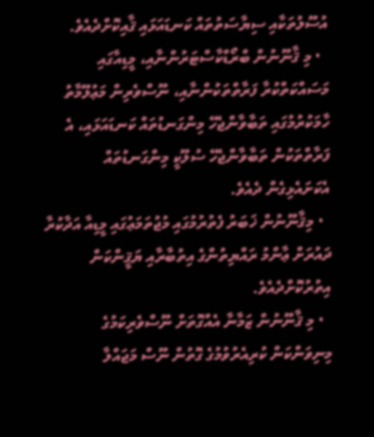އުސޫލުތަކާއި ސިޔާސަތުތައް ކަނޑައަޅައި ޤާއިކޮށްދެއެވެ.
  • މި ޤާނޫނުން ބްރޯޑްކާސްޓަރުންނާއި، މީޑިއާގައި މަސައްކަތްކުރާ ފަރާތްތަކުންނާއި، ނޫސްވެރިން މަޢުލޫމާތު ހާމަކުރުމުގައި ތަބާވާންޖެހޭ މިންގަނޑުތައް ކަނޑައަޅައި، އެ ފަރާތްތަކުން ތަބާވާންޖެހޭ ސުލޫކީ މިންގަނޑުތައް އެކަށައެޅިގެން ދެއެވެ.
  • މިޤާނޫނުން ޚަބަރު ފެތުރުމުގައި މުޖުތަމަޢުގައި މީޑިއާ އަދާކުރާ ދައުރަށް ޢާންމު ރައްޔިތުންގެ އިތުބާރާއި ޔަޤީންކަން އިތުރުކޮށްދެއެވެ.
  • މި ޤާނޫނުން ޒަމާނާ އެއްގޮތަށް ނޫސްވެރިކަމުގެ މިނިވަންކަން ކުރިއެރުވުމުގެ ގޮތުން ނޫސް މަޖައްލާ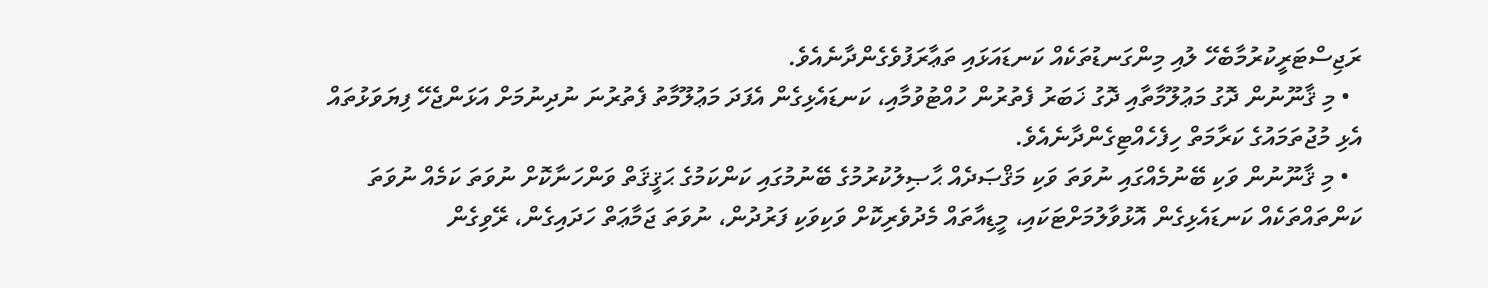ރަޖިސްޓަރީކުރުމާބެހޭ ލުއި މިންގަނޑުތަކެއް ކަނޑައަޅައި ތަޢާރަފުވެގެންދާނެއެވެ.
  • މި ޤާނޫނުން ދޮގު މަޢުލޫމާތާއި ދޮގު ޚަބަރު ފެތުރުން ހުއްޓުވުމާއި، ކަނޑައެޅިގެން އެފަދަ މަޢުލޫމާތު ފެތުރުނަ ނުދިނުމަށް އަޅަންޖެހޭ ފިޔަވަޅުތައް އެޅި މުޖުތަމައުގެ ކަރާމަތް ހިފެހެއްޓިގެންދާނެއެވެ.
  • މި ޤާނޫނުން ވަކި ބޭނުމެއްގައި ނުވަތަ ވަކި މަޤްޞަދެއް ޙާޞިލުކުރުމުގެ ބޭނުމުގައި ކަންކަމުގެ ޙަޤީޤަތް ވަންހަނާކޮށް ނުވަތަ ކަމެއް ނުވަތަ ކަންތައްތަކެއް ކަނޑައެޅިގެން އޮޅުވާލުމަށްޓަކައި، މީޑިއާތައް މެދުވެރިކޮށް ވަކިވަކި ފަރުދުން، ނުވަތަ ޖަމާޢަތް ހަދައިގެން، ރޭވިގެން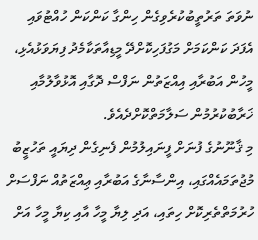ނުވަތަ ތަރުތީބުކުރެވިގެން ހިންގާ ކަންކަން ހުއްޓުވައި އެފަދަ ކަންކަމަށް މަގުފަހިކޮށްދޭ މީޑިއާތަކާމެދު ފިޔަވަޅުއެޅި، މީހުން އަބުރާއި އިއްޒަތުން ނަފްސް ދޮގާއި އޮޅުވާލުމާއި ޚަރާބުކުރުމުން ސަލާމަތްކޮށްދެއެވެ.
މި ޤާނޫނުގެ ފުނަށް ފީނައިލުމުން ފެނިގެން ދިޔައީ ތަހުޒީބު މުޖުތަމައެއްގައި، އިންސާނާގެ އަބުރާއި ޢިއްޒަތުއް ނަފްސަށް ހުރުމަތްތެރިކޮށް ހިތައި، އަދި ލިޔާ މީހާ އާއި ކިޔާ މީހާ އަށް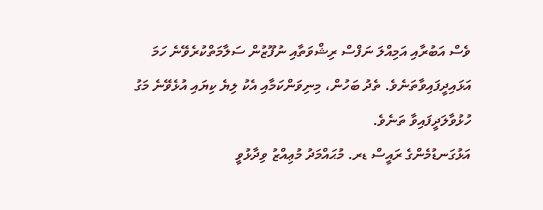ވެސް އަބުރާއި އަމިއްލަ ނަފްސް ރިޝްވަތާއި ނުފޫޒުން ސަލާމަތްކުރެވޭނެ ހަމަ އަޅައިދީފައިވާތަނެވެ. ތެދު ބަހުން، މިނިވަންކަމާއި އެކު ލިޔެ ކިޔައި އުޅެވޭނެ މަގު ހުޅުވާލަދީފައިވާ ތަނެވެ.
އަޅުގަނޑުމެންގެ ރައީސް ޑރ. މުޙައްމަދު މުޢިއްޒު ވިދާޅުވީ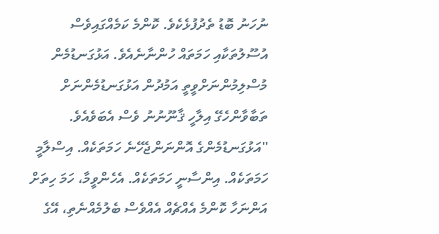ނުހަނު ބޮޑު ތެދުފުޅެކެވެ. ކޮންމެ ކަމެއްގައިވެސް އުސޫލުތަކާއި ހަމަތައް ހުންނާނެއެވެ. އަޅުގަނޑުމެން މުސްލިމުންނަށްވީތީ އަމުދުން އަޅުގަނޑުމެންނަށް ތަބާވާންހެގޭ އިލާހީ ޤާނޫނުނު ވެސް އެބަވެއެވެ.
''އަޅުގަނޑުމެންގެ އޮންނަންޖެހޭނެ ހަމަތަކެއް. އިސްލާމީ ހަމަތަކެއް. އިންސާނީ ހަމަތަކެއް. އެހެންވީމާ، ހަމަ ހިތަށް އަންނަހާ ކޮންމެ އެއްޗެއް އެއްވެސް ބެލުމެއްނެތި، އޭގެ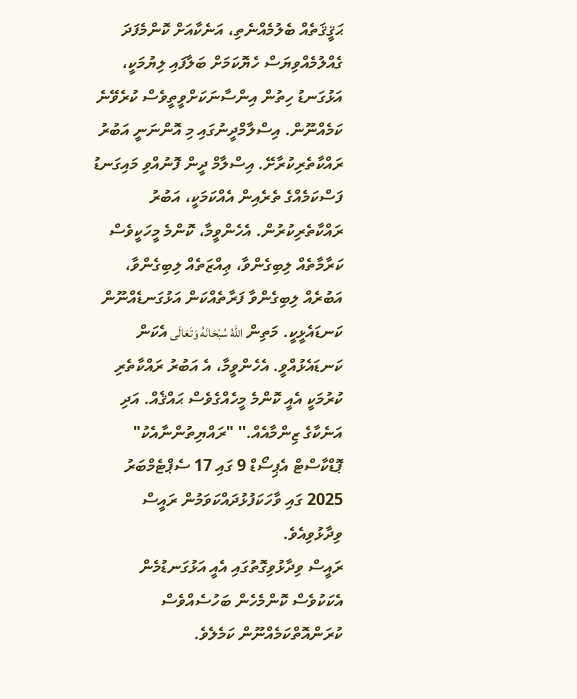ޙަޤީޤަތެއް ބެލުމެއްނެތި، އަނެކާއަށް ކޮންމެފަދަ ގެއްލުމެއްވިޔަސް ހެޔޮކަމަށް ބަލާފައި ލިޔުމަކީ، އަޅުގަނޑު ހިތުން އިންސާނަކަށްވީތީވެސް ކުރެވޭނެ ކަމެއްނޫން. އިސްލާމްދީނުގައި މި އޮންނަނީ އަބުރު ރައްކާތެރިކުރާށޭ. އިސްލާމް ދީން ފޮނުއްވި މައިގަނޑު ފަސްކަމެއްގެ ތެރެއިން އެއްކަމަކީ، އަބުރު ރައްކާތެރިކުރުން. އެހެންވީމާ، ކޮންމެ މީހަކީވެސް ކަރާމާތެއް ލިބިގެންވާ، ޢިއްޒަތެއް ލިބިގެންވާ، އަބުރެއް ލިބިގެންވާ ފަރާތެއްކަން އަޅުގަނޑެއްނޫން ކަނޑައެޅީކީ. މަތިން اللهُ سُبْحَانَهُ وَتَعَالَى އެކަން ކަނޑައެޅުއްވީ. އެހެންވީމާ، އެ އަބުރު ރައްކާތެރި ކުރުމަކީ އެއީ ކޮންމެ މީހެއްގެވެސް ޙައްޤެއް. އަދި އަނެކާގެ ޒިންމާއެއް.'' "ރައްޔިތުންނާއެކު" ޕޮޑްކާސްޓް އެޕިސޯޑް 9 ގައި 17 ސެޕްޓެމްބަރު 2025 ގައި ވާހަކަފުޅުދައްކަވަމުން ރައީސް ވިދާޅުވިއެވެ.
ރައީސް ވިދާޅުވިގޮތުގައި އެއީ އަޅުގަނޑުމެން އެކަކުވެސް ކޮންމެހެން ބަހުސެއްވެސް ކުރަންއޮތްކަމެއްނޫން ކަމެލެވެ.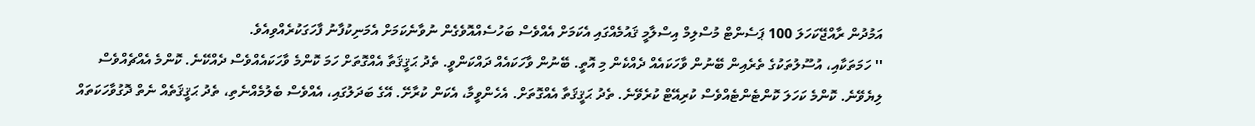އަމުދުން ރާއްޖޭކަހަލަ 100 ޕަސެންޓް މުސްލިމް އިސްލާމީ ޤައުމެއްގައި އެކަމަށް އެއްވެސް ބަހުސެއްއޮވެގެން ނުވާނެކަމަށް އެމަނިކުފާނު ފާހަގަކުރެއްވިއެވެ.
'' ހަމަތަކާއި، އުސޫލުތަކުގެ ތެރެއިން ބޭނުން ވާހަކައެއް ދެއްކެން މި އޮތީ. ބޭނުން ވާހަކައެއް ދައްކަންވީ. ތެދު ޙަޤީޤަތާ އެއްގޮތަށް ހަމަ ކޮންމެ ވާހަކައެއްވެސް ދެއްކޭނެ. ކޮންމެ އެއްޗެއްވެސް ލިޔެވޭނެ. ކޮންމެ ކަހަލަ ކޮންޓެންޓެއްވެސް ކުރިއޭޓް ކުރެވޭނެ. ތެދު ޙަޤީޤަތާ އެއްގޮތަށް. އެހެންވީމާ، އެކަން ކުރާށޭ. އޭގެ ބަދަލުގައި، އެއްވެސް ބެލުމެއްނެތި، ތެދު ޙަޤީޤަތެއް ނެތް ދޮގުވާހަކަތައް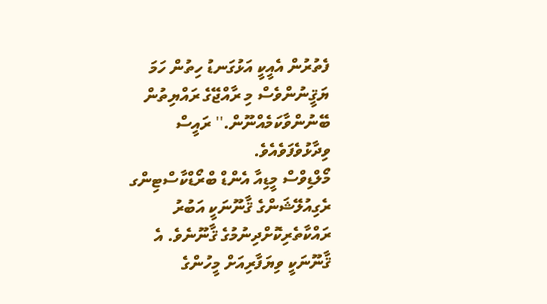ފެތުރުން އެއީކީ އަޅުގަނޑު ހިތުން ހަމަ ޔަޤީނުންވެސް މި ރާއްޖޭގެ ރައްޔިތުން ބޭނުންވާކަމެއްނޫން.'' ރައީސް ވިދާޅުވެފަވެއެވެ.
މޯލްޑިވްސް މީޑިއާ އެންޑް ބްރޯޑްކާސްޓިންގ ރެގިއުލޭޝަންގެ ޤާނޫނަކީ އަބުރު ރައްކާތެރިކޮށްދިނުމުގެ ޤާނޫނެވެ. އެ ޤާނޫނަކީ ވިޔަފާރިއަށް މީހުންގެ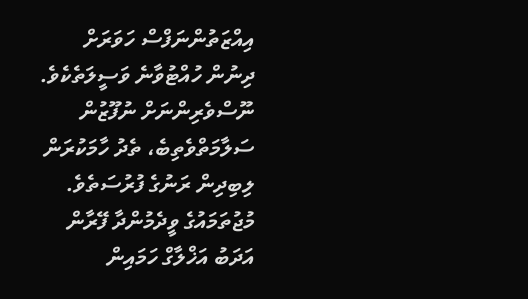އިއްޒަތުންނަފްސް ހަވަރަށް ދިނުން ހުއްޓުވާނެ ވަސީލަތެކެވެ. ނޫސްވެރިންނަށް ނުފޫޒުން ސަލާމަތްވެތިބެ، ތެދު ހާމަކުރަން ލިބިދިން ރަނުގެ ފުރުސަތެވެ. މުޖުތަމައުގެ ވީދެމުންދާ ފޭރާން އަދަބު އަޚްލާގް ހަމައިން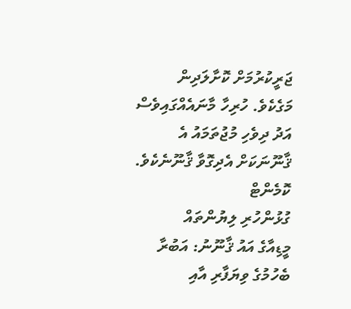ޖަރީކުރުމަށް ކޮށާލަދިން މަގެކެވެ. ހުރިހާ މާނައެއްގައިވެސް އަދު ދިވެހި މުޖުތަމައު އެ ޤާނޫނަކަށް އެދިގޮވާ ޤާނޫނެކެވެ.
ކޮމެންޓް
ގުޅުންހުރި ލިޔުންތައް
މީޑިއާގެ އައު ޤާނޫނު: އަބުރާ ބެހުމުގެ ވިޔަފާރި އާއި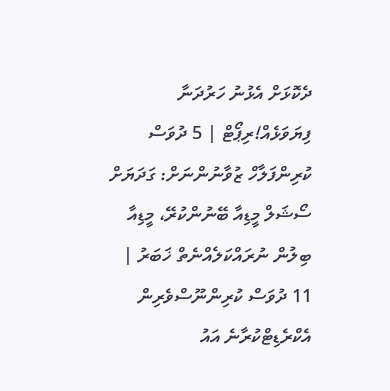ދެކޮޅަށް އެޅުނު ހަރުދަނާ ފިޔަވަޅެއް!ރިޕޯޓް | 5 ދުވަސް ކުރިންފަލާހް ޒުވާނުންނަށް: ގަދަޔަށް ސޯޝަލް މީޑިއާ ބޭނުންކުރޭ، މީޑިއާ ބިލުން ނުރައްކަލެއްނެތް ޚަބަރު | 11 ދުވަސް ކުރިންނޫސްވެރިން އެކްރެޑިޓްކުރާނެ އައު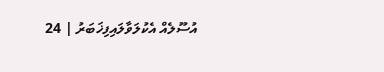އުސޫލެއް އެކުލަވާލައިފިޚަބަރު | 24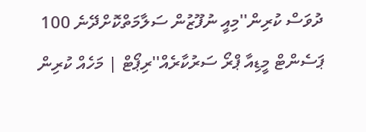ދުވަސް ކުރިން''މިއީ ނުފޫޒުން ސަލާމަތްކޮށްދޭނެ 100 ޕަސެންޓް މީޑިއާ ޕްރޯ ސަރުކާރެއް''ރިޕޯޓް | މަހެއް ކުރިން